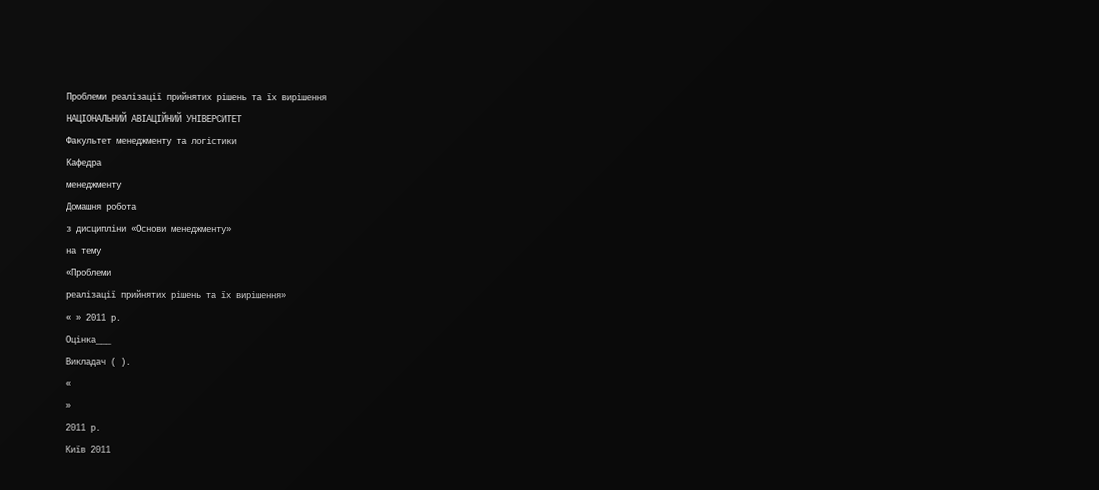Проблеми реалізації прийнятих рішень та їх вирішення
НАЦІОНАЛЬНИЙ АВІАЦІЙНИЙ УНІВЕРСИТЕТ
Факультет менеджменту та логістики
Кафедра
менеджменту
Домашня робота
з дисципліни «Основи менеджменту»
на тему
«Проблеми
реалізації прийнятих рішень та їх вирішення»
« » 2011 р.
Оцінка___
Викладач ( ).
«
»
2011 р.
Київ 2011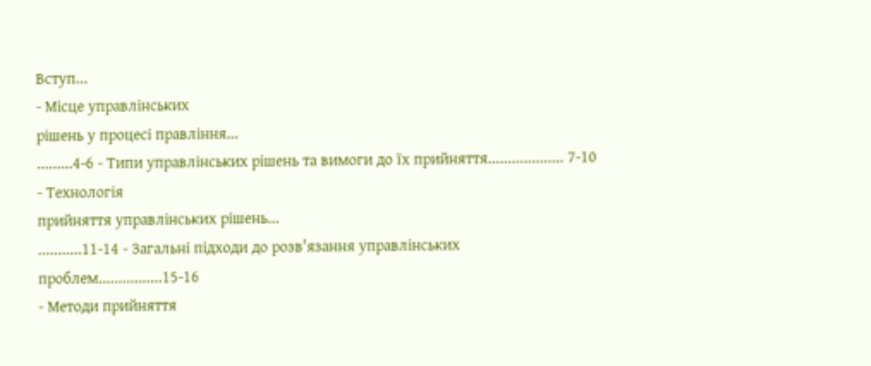Вступ...
- Місце управлінських
рішень у процесі правління...
.........4-6 - Типи управлінських рішень та вимоги до їх прийняття................... 7-10
- Технологія
прийняття управлінських рішень...
...........11-14 - Загальні підходи до розв'язання управлінських проблем................15-16
- Методи прийняття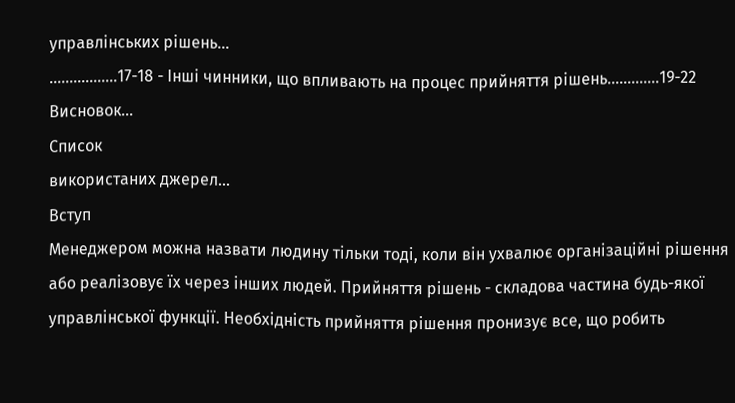управлінських рішень...
.................17-18 - Інші чинники, що впливають на процес прийняття рішень.............19-22
Висновок...
Список
використаних джерел...
Вступ
Менеджером можна назвати людину тільки тоді, коли він ухвалює організаційні рішення або реалізовує їх через інших людей. Прийняття рішень - складова частина будь-якої управлінської функції. Необхідність прийняття рішення пронизує все, що робить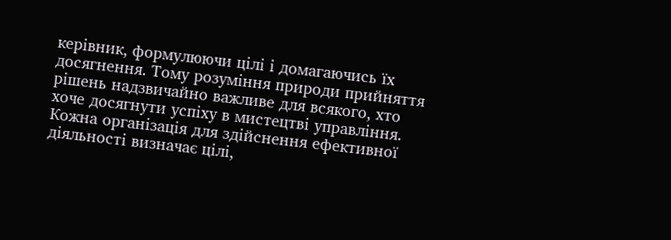керівник, формулюючи цілі і домагаючись їх досягнення. Тому розуміння природи прийняття рішень надзвичайно важливе для всякого, хто хоче досягнути успіху в мистецтві управління.
Кожна організація для здійснення ефективної діяльності визначає цілі,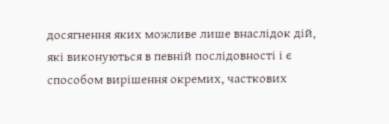досягнення яких можливе лише внаслідок дій, які виконуються в певній послідовності і є способом вирішення окремих, часткових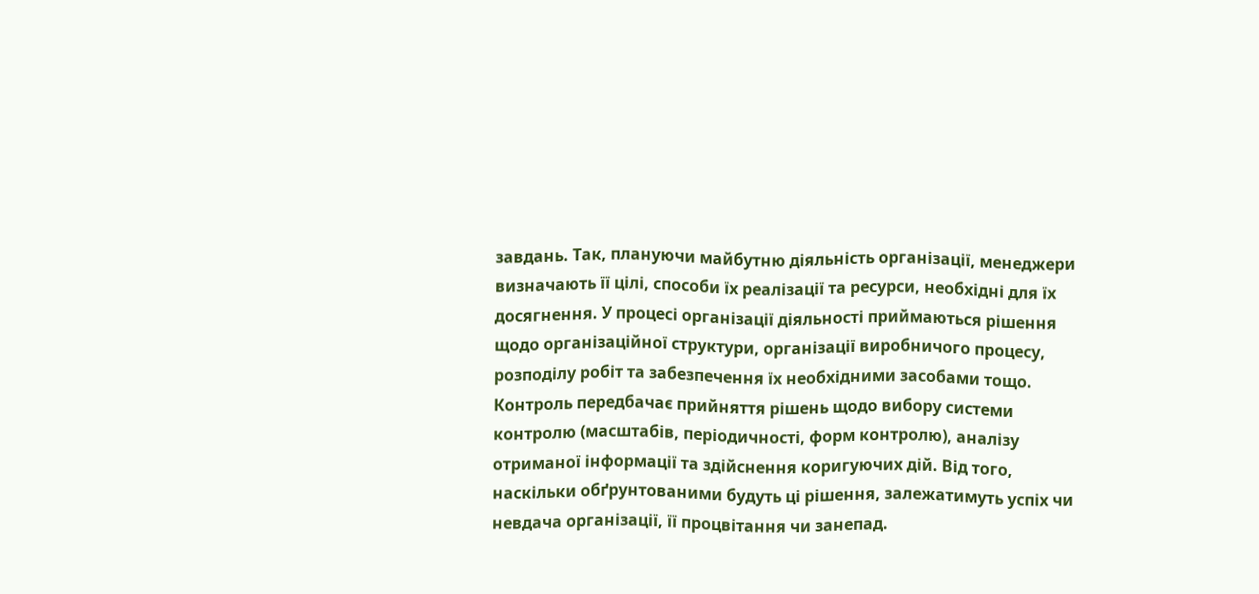завдань. Так, плануючи майбутню діяльність організації, менеджери визначають її цілі, способи їх реалізації та ресурси, необхідні для їх досягнення. У процесі організації діяльності приймаються рішення щодо організаційної структури, організації виробничого процесу, розподілу робіт та забезпечення їх необхідними засобами тощо. Контроль передбачає прийняття рішень щодо вибору системи контролю (масштабів, періодичності, форм контролю), аналізу отриманої інформації та здійснення коригуючих дій. Від того, наскільки обґрунтованими будуть ці рішення, залежатимуть успіх чи невдача організації, її процвітання чи занепад.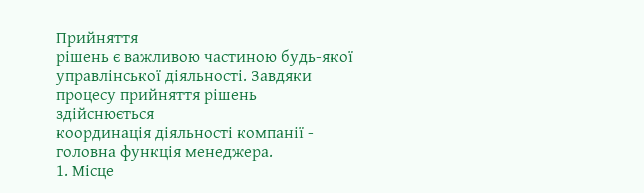Прийняття
рішень є важливою частиною будь-якої
управлінської діяльності. Завдяки
процесу прийняття рішень здійснюється
координація діяльності компанії -
головна функція менеджера.
1. Місце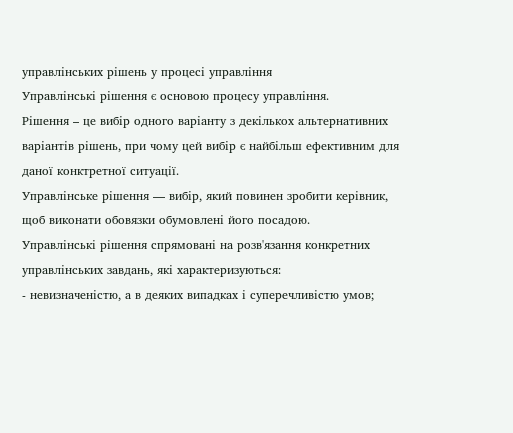управлінських рішень у процесі управління
Управлінські рішення є основою процесу управління.
Рішення – це вибір одного варіанту з декількох альтернативних варіантів рішень, при чому цей вибір є найбільш ефективним для даної конктретної ситуації.
Управлінське рішення — вибір, який повинен зробити керівник, щоб виконати обовязки обумовлені його посадою.
Управлінські рішення спрямовані на розв'язання конкретних управлінських завдань, які характеризуються:
- невизначеністю, а в деяких випадках і суперечливістю умов;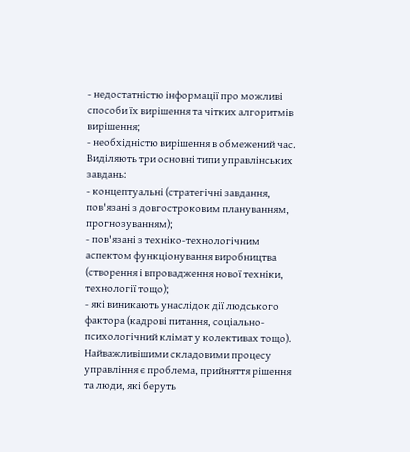- недостатністю інформації про можливі способи їх вирішення та чітких алгоритмів вирішення;
- необхідністю вирішення в обмежений час.
Виділяють три основні типи управлінських завдань:
- концептуальні (стратегічні завдання, пов'язані з довгостроковим плануванням, прогнозуванням);
- пов'язані з техніко-технологічним аспектом функціонування виробництва (створення і впровадження нової техніки, технології тощо);
- які виникають унаслідок дії людського фактора (кадрові питання, соціально-психологічний клімат у колективах тощо).
Найважливішими складовими процесу управління є проблема, прийняття рішення та люди, які беруть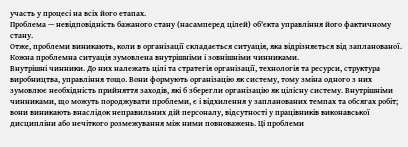участь у процесі на всіх його етапах.
Проблема — невідповідність бажаного стану (насамперед цілей) об'єкта управління його фактичному стану.
Отже, проблеми виникають, коли в організації складається ситуація, яка відрізняється від запланованої. Кожна проблемна ситуація зумовлена внутрішніми і зовнішніми чинниками.
Внутрішні чинники. До них належать цілі та стратегія організації, технологія та ресурси, структура виробництва, управління тощо. Вони формують організацію як систему, тому зміна одного з них зумовлює необхідність прийняття заходів, які б зберегли організацію як цілісну систему. Внутрішніми чинниками, що можуть породжувати проблеми, є і відхилення у запланованих темпах та обсягах робіт; вони виникають внаслідок неправильних дій персоналу, відсутності у працівників виконавської дисципліни або нечіткого розмежування між ними повноважень. Ці проблеми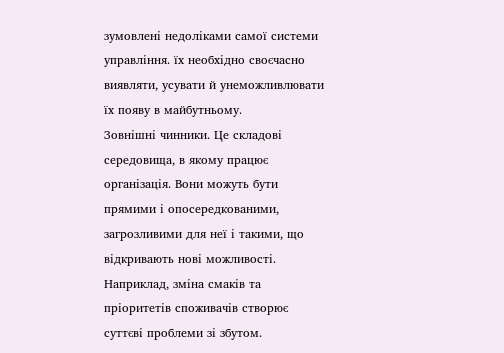зумовлені недоліками самої системи управління. їх необхідно своєчасно виявляти, усувати й унеможливлювати їх появу в майбутньому.
Зовнішні чинники. Це складові середовища, в якому працює організація. Вони можуть бути прямими і опосередкованими, загрозливими для неї і такими, що відкривають нові можливості. Наприклад, зміна смаків та пріоритетів споживачів створює суттєві проблеми зі збутом.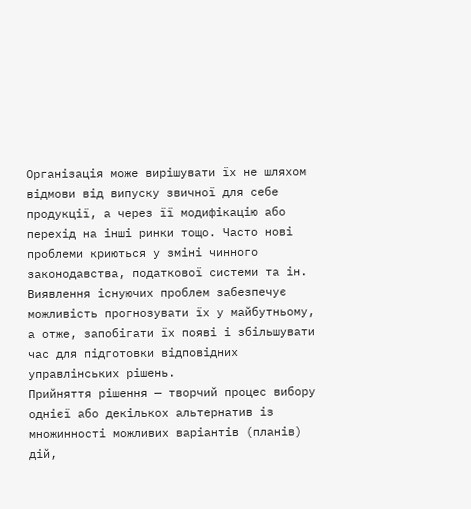Організація може вирішувати їх не шляхом відмови від випуску звичної для себе продукції, а через її модифікацію або перехід на інші ринки тощо. Часто нові проблеми криються у зміні чинного законодавства, податкової системи та ін. Виявлення існуючих проблем забезпечує можливість прогнозувати їх у майбутньому, а отже, запобігати їх появі і збільшувати час для підготовки відповідних управлінських рішень.
Прийняття рішення — творчий процес вибору однієї або декількох альтернатив із множинності можливих варіантів (планів) дій,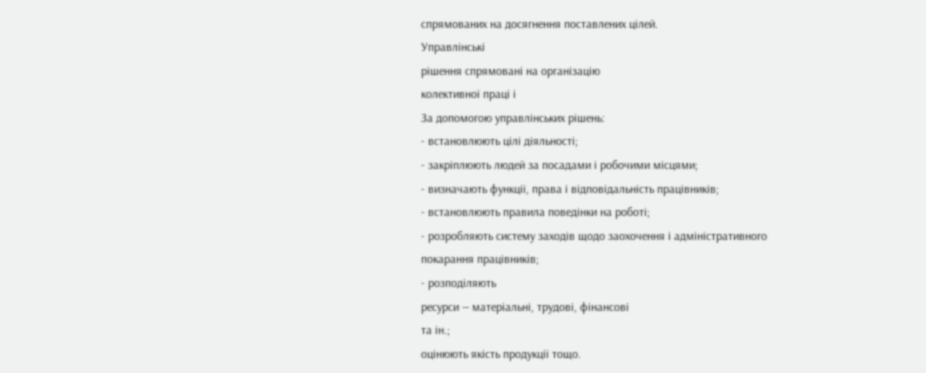спрямованих на досягнення поставлених цілей.
Управлінські
рішення спрямовані на організацію
колективної праці і
За допомогою управлінських рішень:
- встановлюють цілі діяльності;
- закріплюють людей за посадами і робочими місцями;
- визначають функції, права і відповідальність працівників;
- встановлюють правила поведінки на роботі;
- розробляють систему заходів щодо заохочення і адміністративного
покарання працівників;
- розподіляють
ресурси — матеріальні, трудові, фінансові
та ін.;
оцінюють якість продукції тощо.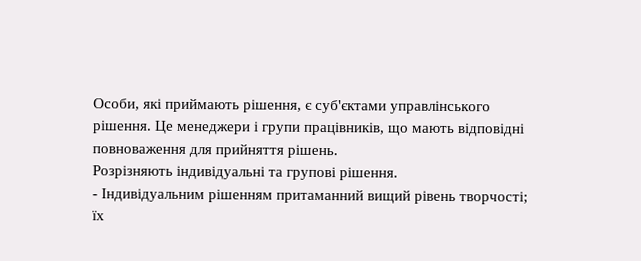Особи, які приймають рішення, є суб'єктами управлінського рішення. Це менеджери і групи працівників, що мають відповідні повноваження для прийняття рішень.
Розрізняють індивідуальні та групові рішення.
- Індивідуальним рішенням притаманний вищий рівень творчості; їх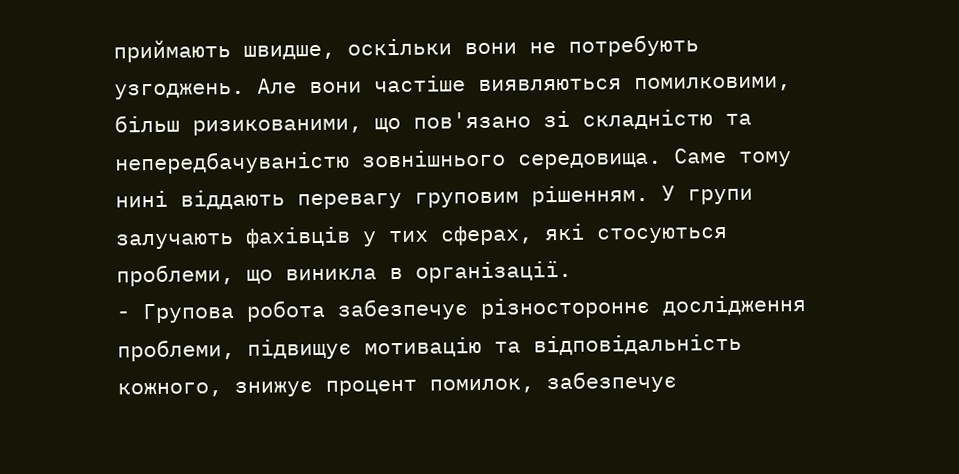приймають швидше, оскільки вони не потребують узгоджень. Але вони частіше виявляються помилковими, більш ризикованими, що пов'язано зі складністю та непередбачуваністю зовнішнього середовища. Саме тому нині віддають перевагу груповим рішенням. У групи залучають фахівців у тих сферах, які стосуються проблеми, що виникла в організації.
- Групова робота забезпечує різностороннє дослідження проблеми, підвищує мотивацію та відповідальність кожного, знижує процент помилок, забезпечує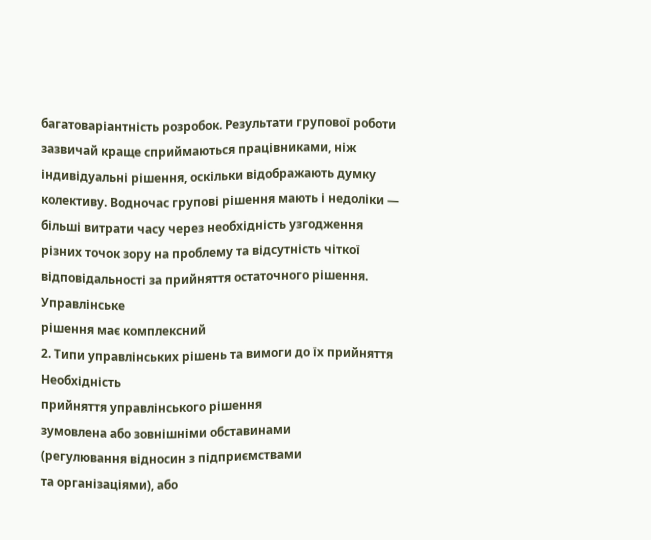багатоваріантність розробок. Результати групової роботи зазвичай краще сприймаються працівниками, ніж індивідуальні рішення, оскільки відображають думку колективу. Водночас групові рішення мають і недоліки — більші витрати часу через необхідність узгодження різних точок зору на проблему та відсутність чіткої відповідальності за прийняття остаточного рішення.
Управлінське
рішення має комплексний
2. Типи управлінських рішень та вимоги до їх прийняття
Необхідність
прийняття управлінського рішення
зумовлена або зовнішніми обставинами
(регулювання відносин з підприємствами
та організаціями), або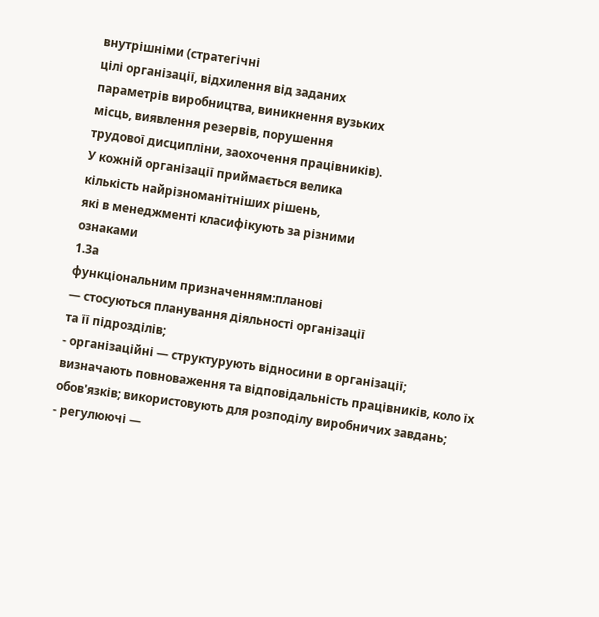внутрішніми (стратегічні
цілі організації, відхилення від заданих
параметрів виробництва, виникнення вузьких
місць, виявлення резервів, порушення
трудової дисципліни, заохочення працівників).
У кожній організації приймається велика
кількість найрізноманітніших рішень,
які в менеджменті класифікують за різними
ознаками
1.За
функціональним призначенням:планові
— стосуються планування діяльності організації
та її підрозділів;
- організаційні — структурують відносини в організації; визначають повноваження та відповідальність працівників, коло їх обов'язків; використовують для розподілу виробничих завдань;
- регулюючі —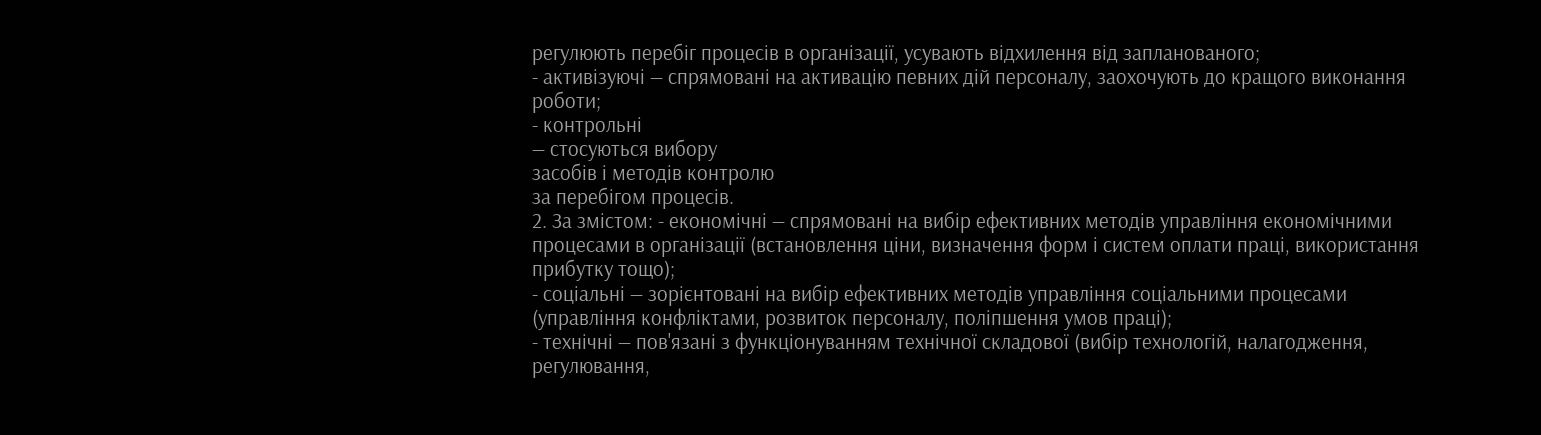регулюють перебіг процесів в організації, усувають відхилення від запланованого;
- активізуючі — спрямовані на активацію певних дій персоналу, заохочують до кращого виконання роботи;
- контрольні
— стосуються вибору
засобів і методів контролю
за перебігом процесів.
2. За змістом: - економічні — спрямовані на вибір ефективних методів управління економічними процесами в організації (встановлення ціни, визначення форм і систем оплати праці, використання прибутку тощо);
- соціальні — зорієнтовані на вибір ефективних методів управління соціальними процесами (управління конфліктами, розвиток персоналу, поліпшення умов праці);
- технічні — пов'язані з функціонуванням технічної складової (вибір технологій, налагодження, регулювання,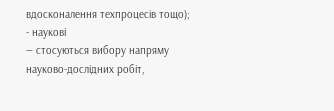вдосконалення техпроцесів тощо);
- наукові
— стосуються вибору напряму
науково-дослідних робіт,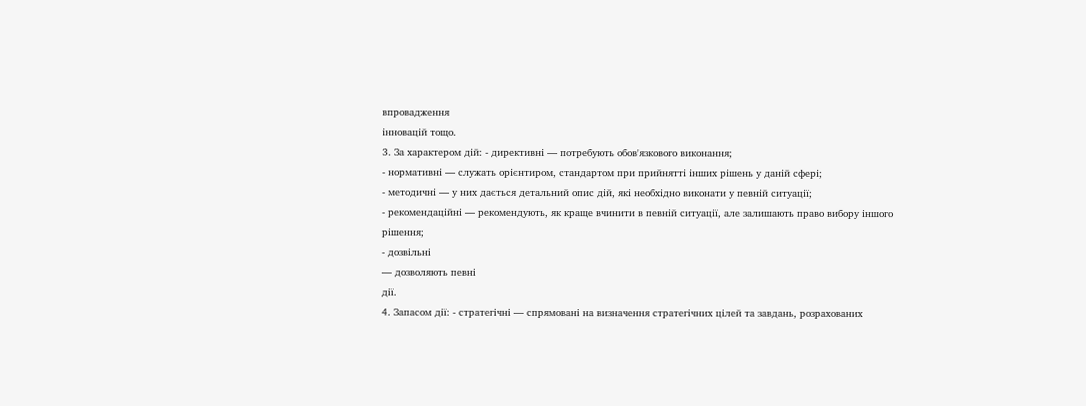впровадження
інновацій тощо.
3. За характером дій: - директивні — потребують обов'язкового виконання;
- нормативні — служать орієнтиром, стандартом при прийнятті інших рішень у даній сфері;
- методичні — у них дається детальний опис дій, які необхідно виконати у певній ситуації;
- рекомендаційні — рекомендують, як краще вчинити в певній ситуації, але залишають право вибору іншого рішення;
- дозвільні
— дозволяють певні
дії.
4. Запасом дії: - стратегічні — спрямовані на визначення стратегічних цілей та завдань, розрахованих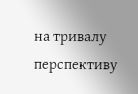на тривалу перспективу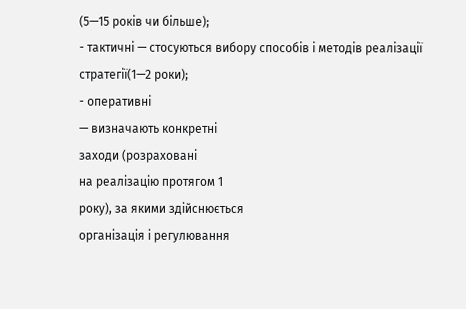(5—15 років чи більше);
- тактичні — стосуються вибору способів і методів реалізації стратегії(1—2 роки);
- оперативні
— визначають конкретні
заходи (розраховані
на реалізацію протягом 1
року), за якими здійснюється
організація і регулювання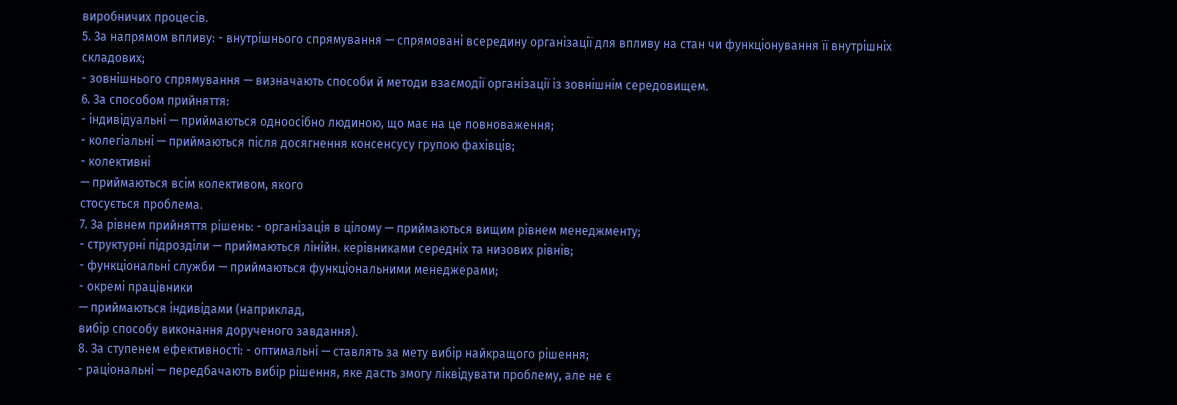виробничих процесів.
5. За напрямом впливу: - внутрішнього спрямування — спрямовані всередину організації для впливу на стан чи функціонування її внутрішніх складових;
- зовнішнього спрямування — визначають способи й методи взаємодії організації із зовнішнім середовищем.
6. За способом прийняття:
- індивідуальні — приймаються одноосібно людиною, що має на це повноваження;
- колегіальні — приймаються після досягнення консенсусу групою фахівців;
- колективні
— приймаються всім колективом, якого
стосується проблема.
7. За рівнем прийняття рішень: - організація в цілому — приймаються вищим рівнем менеджменту;
- структурні підрозділи — приймаються лінійн. керівниками середніх та низових рівнів;
- функціональні служби — приймаються функціональними менеджерами;
- окремі працівники
— приймаються індивідами (наприклад,
вибір способу виконання дорученого завдання).
8. За ступенем ефективності: - оптимальні — ставлять за мету вибір найкращого рішення;
- раціональні — передбачають вибір рішення, яке дасть змогу ліквідувати проблему, але не є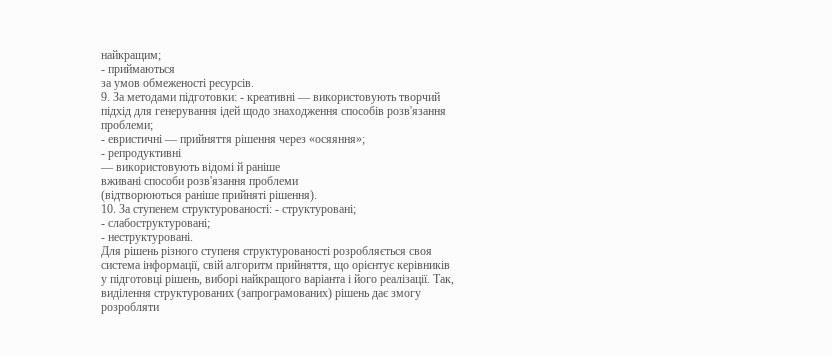найкращим;
- приймаються
за умов обмеженості ресурсів.
9. За методами підготовки: - креативні — використовують творчий підхід для генерування ідей щодо знаходження способів розв'язання проблеми;
- евристичні — прийняття рішення через «осяяння»;
- репродуктивні
— використовують відомі й раніше
вживані способи розв'язання проблеми
(відтворюються раніше прийняті рішення).
10. За ступенем структурованості: - структуровані;
- слабоструктуровані;
- неструктуровані.
Для рішень різного ступеня структурованості розробляється своя система інформації, свій алгоритм прийняття, що орієнтує керівників у підготовці рішень, виборі найкращого варіанта і його реалізації. Так, виділення структурованих (запрограмованих) рішень дає змогу розробляти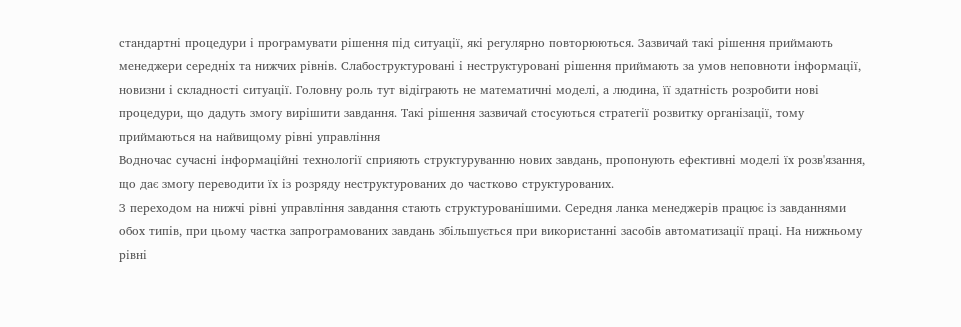стандартні процедури і програмувати рішення під ситуації, які регулярно повторюються. Зазвичай такі рішення приймають менеджери середніх та нижчих рівнів. Слабоструктуровані і неструктуровані рішення приймають за умов неповноти інформації, новизни і складності ситуації. Головну роль тут відіграють не математичні моделі, а людина, її здатність розробити нові процедури, що дадуть змогу вирішити завдання. Такі рішення зазвичай стосуються стратегії розвитку організації, тому приймаються на найвищому рівні управління
Водночас сучасні інформаційні технології сприяють структуруванню нових завдань, пропонують ефективні моделі їх розв'язання, що дає змогу переводити їх із розряду неструктурованих до частково структурованих.
З переходом на нижчі рівні управління завдання стають структурованішими. Середня ланка менеджерів працює із завданнями обох типів, при цьому частка запрограмованих завдань збільшується при використанні засобів автоматизації праці. На нижньому рівні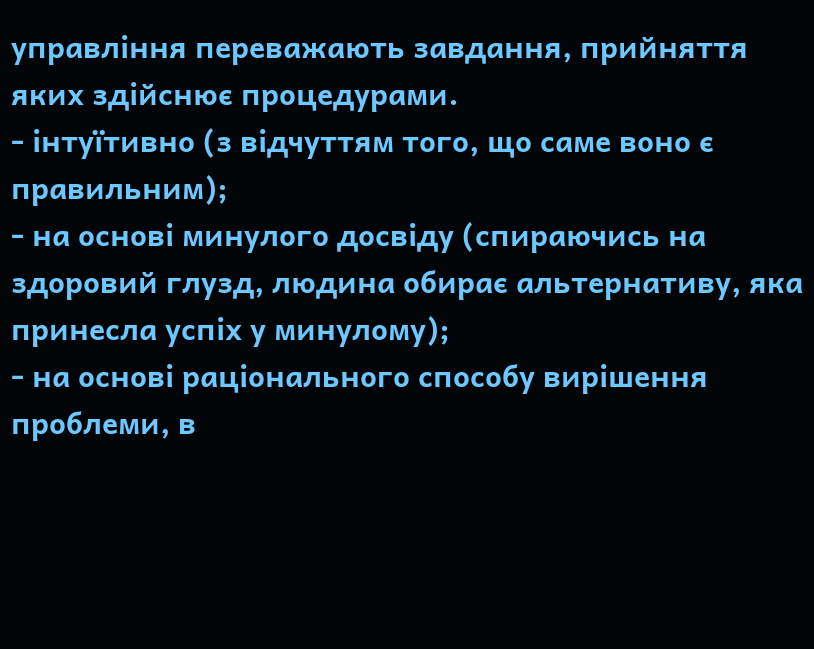управління переважають завдання, прийняття яких здійснює процедурами.
- інтуїтивно (з відчуттям того, що саме воно є правильним);
- на основі минулого досвіду (спираючись на здоровий глузд, людина обирає альтернативу, яка принесла успіх у минулому);
- на основі раціонального способу вирішення проблеми, в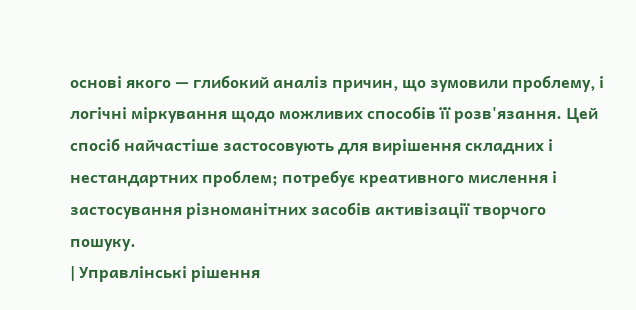основі якого — глибокий аналіз причин, що зумовили проблему, і логічні міркування щодо можливих способів її розв'язання. Цей спосіб найчастіше застосовують для вирішення складних і нестандартних проблем; потребує креативного мислення і застосування різноманітних засобів активізації творчого пошуку.
| Управлінські рішення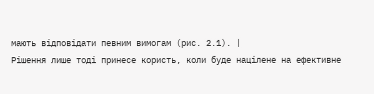мають відповідати певним вимогам (рис. 2.1). |
Рішення лише тоді принесе користь, коли буде націлене на ефективне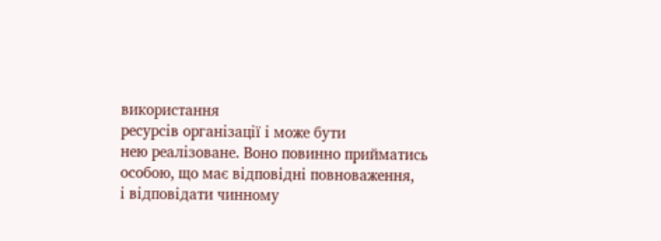використання
ресурсів організації і може бути
нею реалізоване. Воно повинно прийматись
особою, що має відповідні повноваження,
і відповідати чинному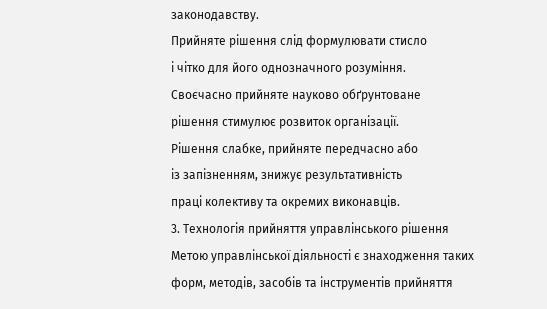законодавству.
Прийняте рішення слід формулювати стисло
і чітко для його однозначного розуміння.
Своєчасно прийняте науково обґрунтоване
рішення стимулює розвиток організації.
Рішення слабке, прийняте передчасно або
із запізненням, знижує результативність
праці колективу та окремих виконавців.
3. Технологія прийняття управлінського рішення
Метою управлінської діяльності є знаходження таких форм, методів, засобів та інструментів прийняття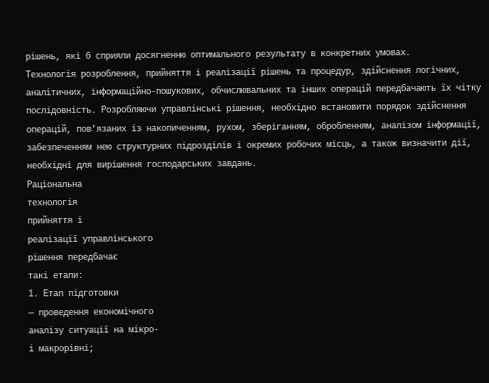рішень, які б сприяли досягненню оптимального результату в конкретних умовах.
Технологія розроблення, прийняття і реалізації рішень та процедур, здійснення логічних, аналітичних, інформаційно-пошукових, обчислювальних та інших операцій передбачають їх чітку послідовність. Розробляючи управлінські рішення, необхідно встановити порядок здійснення операцій, пов'язаних із накопиченням, рухом, зберіганням, обробленням, аналізом інформації, забезпеченням нею структурних підрозділів і окремих робочих місць, а також визначити дії, необхідні для вирішення господарських завдань.
Раціональна
технологія
прийняття і
реалізації управлінського
рішення передбачає
такі етапи:
1. Етап підготовки
— проведення економічного
аналізу ситуації на мікро-
і макрорівні;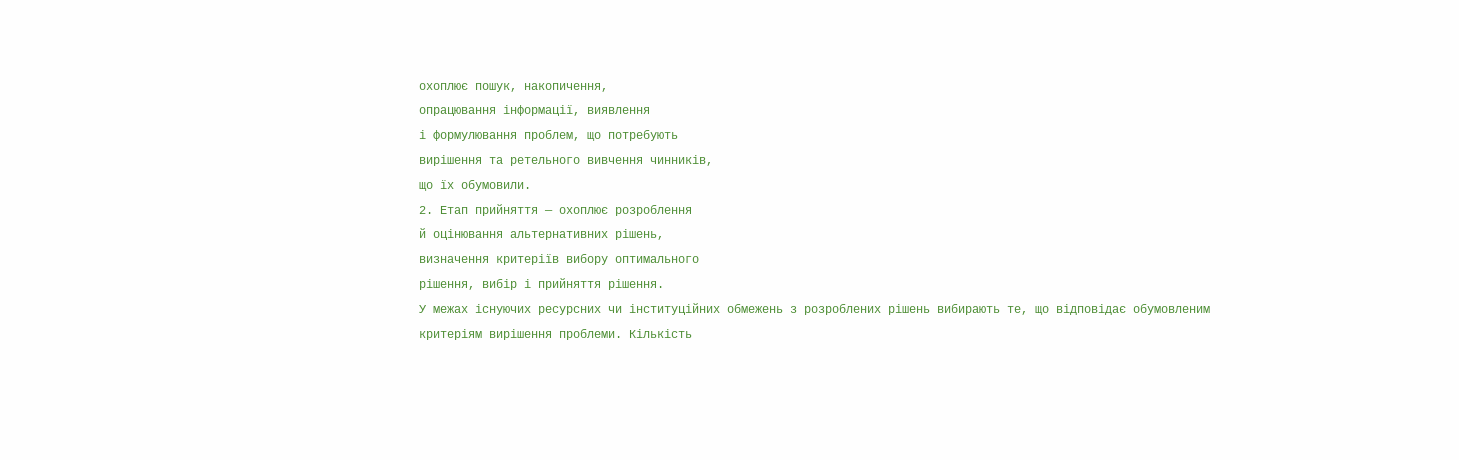охоплює пошук, накопичення,
опрацювання інформації, виявлення
і формулювання проблем, що потребують
вирішення та ретельного вивчення чинників,
що їх обумовили.
2. Етап прийняття — охоплює розроблення
й оцінювання альтернативних рішень,
визначення критеріїв вибору оптимального
рішення, вибір і прийняття рішення.
У межах існуючих ресурсних чи інституційних обмежень з розроблених рішень вибирають те, що відповідає обумовленим критеріям вирішення проблеми. Кількість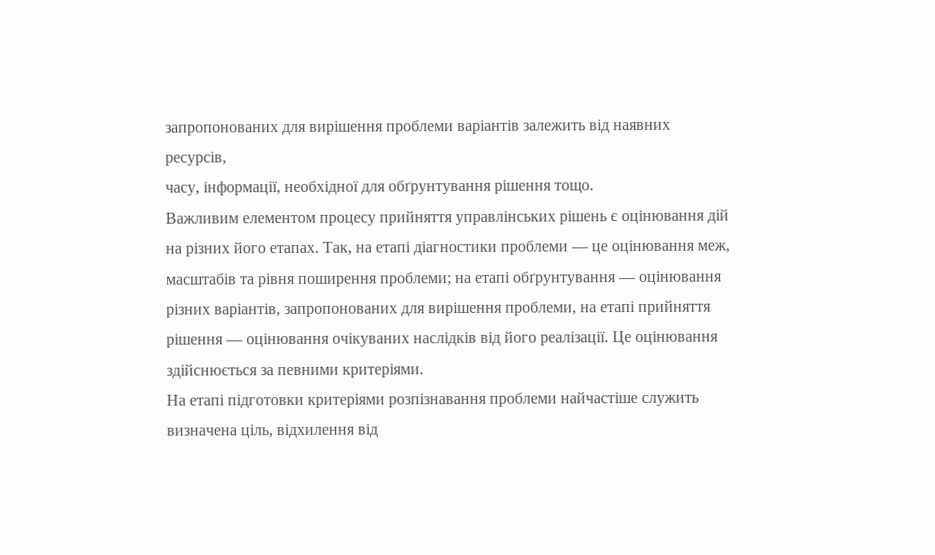запропонованих для вирішення проблеми варіантів залежить від наявних ресурсів,
часу, інформації, необхідної для обґрунтування рішення тощо.
Важливим елементом процесу прийняття управлінських рішень є оцінювання дій на різних його етапах. Так, на етапі діагностики проблеми — це оцінювання меж, масштабів та рівня поширення проблеми; на етапі обґрунтування — оцінювання різних варіантів, запропонованих для вирішення проблеми, на етапі прийняття рішення — оцінювання очікуваних наслідків від його реалізації. Це оцінювання здійснюється за певними критеріями.
На етапі підготовки критеріями розпізнавання проблеми найчастіше служить визначена ціль, відхилення від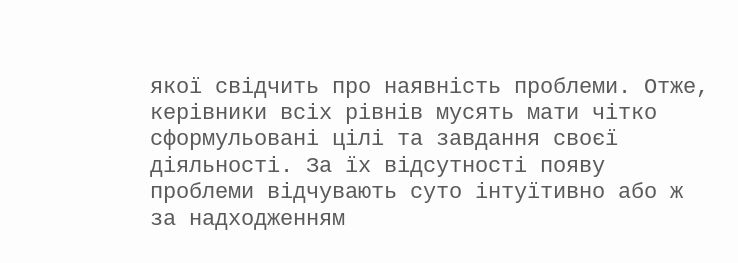якої свідчить про наявність проблеми. Отже, керівники всіх рівнів мусять мати чітко сформульовані цілі та завдання своєї діяльності. За їх відсутності появу проблеми відчувають суто інтуїтивно або ж за надходженням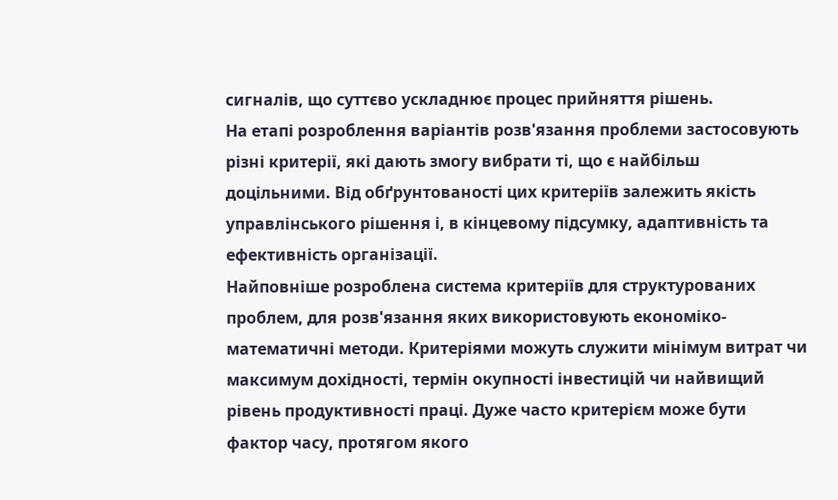сигналів, що суттєво ускладнює процес прийняття рішень.
На етапі розроблення варіантів розв'язання проблеми застосовують різні критерії, які дають змогу вибрати ті, що є найбільш доцільними. Від обґрунтованості цих критеріїв залежить якість управлінського рішення і, в кінцевому підсумку, адаптивність та ефективність організації.
Найповніше розроблена система критеріїв для структурованих проблем, для розв'язання яких використовують економіко-математичні методи. Критеріями можуть служити мінімум витрат чи максимум дохідності, термін окупності інвестицій чи найвищий рівень продуктивності праці. Дуже часто критерієм може бути фактор часу, протягом якого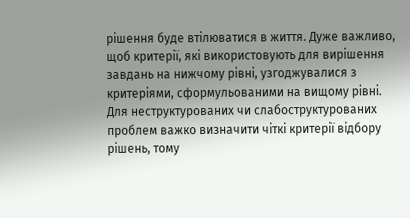рішення буде втілюватися в життя. Дуже важливо, щоб критерії, які використовують для вирішення завдань на нижчому рівні, узгоджувалися з критеріями, сформульованими на вищому рівні.
Для неструктурованих чи слабоструктурованих проблем важко визначити чіткі критерії відбору рішень, тому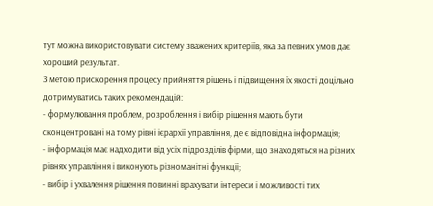тут можна використовувати систему зважених критеріїв, яка за певних умов дає хороший результат.
З метою прискорення процесу прийняття рішень і підвищення їх якості доцільно дотримуватись таких рекомендацій:
- формулювання проблем, розроблення і вибір рішення мають бути сконцентровані на тому рівні ієрархії управління, де є відповідна інформація;
- інформація має надходити від усіх підрозділів фірми, що знаходяться на різних рівнях управління і виконують різноманітні функції;
- вибір і ухвалення рішення повинні врахувати інтереси і можливості тих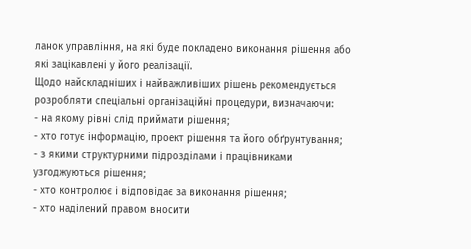ланок управління, на які буде покладено виконання рішення або які зацікавлені у його реалізації.
Щодо найскладніших і найважливіших рішень рекомендується розробляти спеціальні організаційні процедури, визначаючи:
- на якому рівні слід приймати рішення;
- хто готує інформацію, проект рішення та його обґрунтування;
- з якими структурними підрозділами і працівниками узгоджуються рішення;
- хто контролює і відповідає за виконання рішення;
- хто наділений правом вносити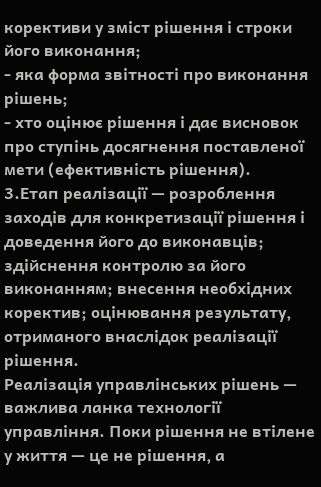корективи у зміст рішення і строки його виконання;
- яка форма звітності про виконання рішень;
- хто оцінює рішення і дає висновок про ступінь досягнення поставленої мети (ефективність рішення).
3.Етап реалізації — розроблення заходів для конкретизації рішення і доведення його до виконавців; здійснення контролю за його виконанням; внесення необхідних коректив; оцінювання результату, отриманого внаслідок реалізації рішення.
Реалізація управлінських рішень — важлива ланка технології управління. Поки рішення не втілене у життя — це не рішення, а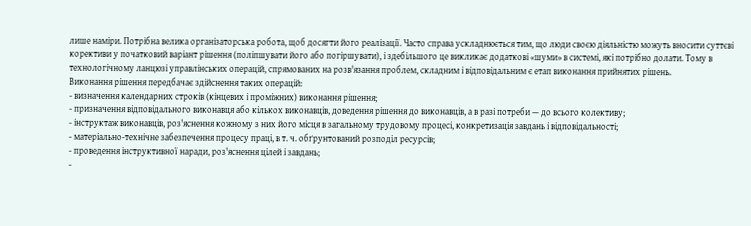лише наміри. Потрібна велика організаторська робота, щоб досягти його реалізації. Часто справа ускладнюється тим, що люди своєю діяльністю можуть вносити суттєві корективи у початковий варіант рішення (поліпшувати його або погіршувати), і здебільшого це викликає додаткові «шуми» в системі, які потрібно долати. Тому в технологічному ланцюзі управлінських операцій, спрямованих на розв'язання проблем, складним і відповідальним є етап виконання прийнятих рішень.
Виконання рішення передбачає здійснення таких операцій:
- визначення календарних строків (кінцевих і проміжних) виконання рішення;
- призначення відповідального виконавця або кількох виконавців, доведення рішення до виконавців, а в разі потреби — до всього колективу;
- інструктаж виконавців, роз'яснення кожному з них його місця в загальному трудовому процесі, конкретизація завдань і відповідальності;
- матеріально-технічне забезпечення процесу праці, в т. ч. обґрунтований розподіл ресурсів;
- проведення інструктивної наради, роз'яснення цілей і завдань;
-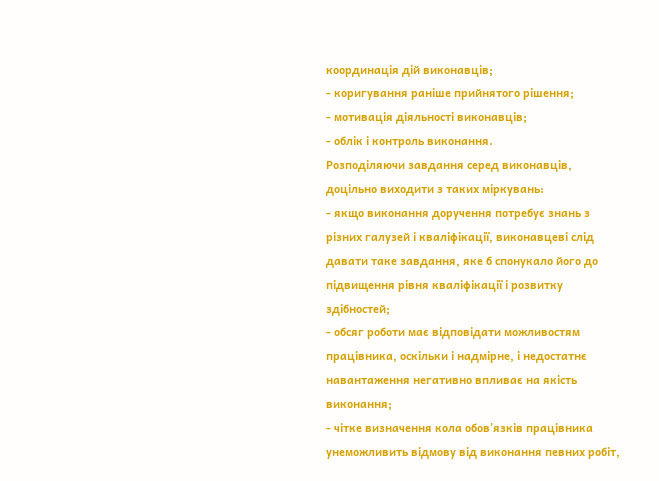координація дій виконавців;
- коригування раніше прийнятого рішення;
- мотивація діяльності виконавців;
- облік і контроль виконання.
Розподіляючи завдання серед виконавців, доцільно виходити з таких міркувань:
- якщо виконання доручення потребує знань з різних галузей і кваліфікації, виконавцеві слід давати таке завдання, яке б спонукало його до підвищення рівня кваліфікації і розвитку здібностей;
- обсяг роботи має відповідати можливостям працівника, оскільки і надмірне, і недостатнє навантаження негативно впливає на якість виконання;
- чітке визначення кола обов'язків працівника унеможливить відмову від виконання певних робіт,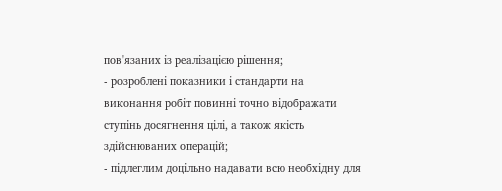пов'язаних із реалізацією рішення;
- розроблені показники і стандарти на виконання робіт повинні точно відображати ступінь досягнення цілі, а також якість здійснюваних операцій;
- підлеглим доцільно надавати всю необхідну для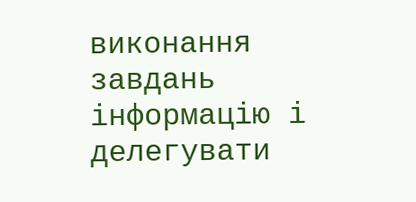виконання завдань інформацію і делегувати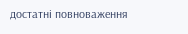достатні повноваження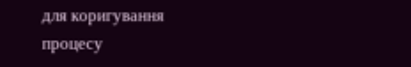для коригування процесу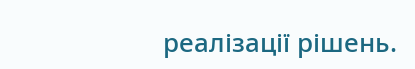реалізації рішень.